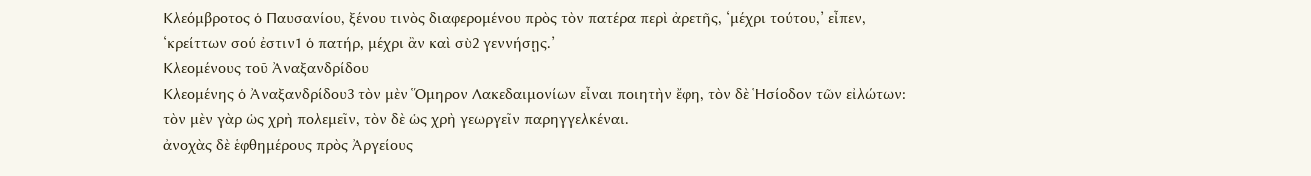Κλεόμβροτος ὁ Παυσανίου, ξένου τινὸς διαφερομένου πρὸς τὸν πατέρα περὶ ἀρετῆς, ‘μέχρι τούτου,’ εἶπεν, ‘κρείττων σού ἐστιν1 ὁ πατήρ, μέχρι ἂν καὶ σὺ2 γεννήσῃς.’
Κλεομένους τοῦ Ἀναξανδρίδου
Κλεομένης ὁ Ἀναξανδρίδου3 τὸν μὲν Ὅμηρον Λακεδαιμονίων εἶναι ποιητὴν ἔφη, τὸν δὲ Ἡσίοδον τῶν εἰλώτων: τὸν μὲν γὰρ ὡς χρὴ πολεμεῖν, τὸν δὲ ὡς χρὴ γεωργεῖν παρηγγελκέναι.
ἀνοχὰς δὲ ἑφθημέρους πρὸς Ἀργείους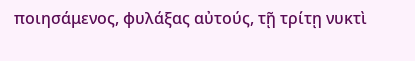ποιησάμενος, φυλάξας αὐτούς, τῇ τρίτῃ νυκτὶ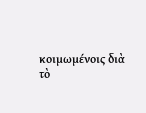κοιμωμένοις διὰ τὸ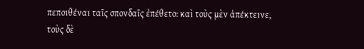πεποιθέναι ταῖς σπονδαῖς ἐπέθετο: καὶ τοὺς μὲν ἀπέκτεινε, τοὺς δὲ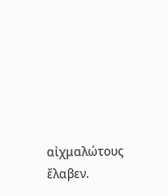αἰχμαλώτους ἔλαβεν.